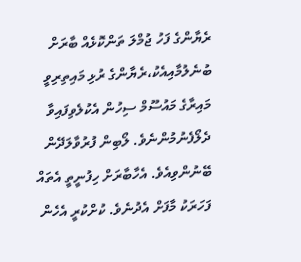ރެޔާންގެ ފަހު ޖުމްލަ ތަންކޮޅެއް ބާރަށް ބުނެލުމާއިއެކު،ރެޔާންގެ ރުޅި މައިތިރިވީ މައިރާގެ މައުސޫމް ސިހުން އެކުލެވިފައިވާ ދެލޯފެނުމުންނެވެ. ލޯބިން ފުރުވާލަދޭން ބޭނުންވިއެވެ. އެހާބާރަށް ހިފުނީތީ އެތައް ފަހަރަކު މާފަށް އެދުނެވެ. ކުށްކުރީ އެހެން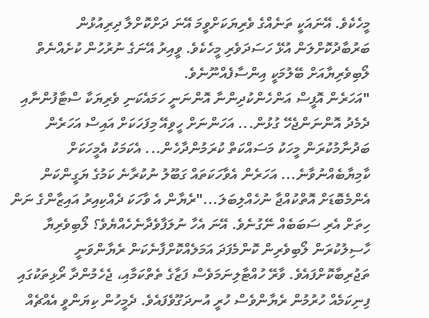މީހެކެވެ. އޭނައަކީ ތަނެއްގެ ވެރިޔަކަށްވީމަ އޭނަ ދަށްކޮށްލާ ދިރިއުޅުން ބަރުބާދުކޮށްލަން އުޅޭ ހަސަދަވެރި މީހެކެވެ. ވީއިރު އޭނަގެ ނުރުހުން ކުށެއްނެތް ލޯބިވެރިޔާއަށް ބޭލުމަކީ އިންސާފެއްނޫނެވެ.
"އަހަރެން އޮފީސް އަންހެންކުދިންނާ އޮންނަނީ ހަމައެކަނި ވެރިޔަކާ ސްޓާފުންނާއި ދެމެދު އޮންނަންޖެހޭ ގުޅުން... އަހަންނަށް ހީވިއޭ މިފަހަކަށް އައިސް އަހަރެން ބަދުނާމުކުރަން މީހަކު މަސައްކަތް ކުރަމުންދާހެން... އެކަމަކު އެމީހަކަށް ކާމިޔާބެއްނުވާނެ... އަހަރެން އެވާހަކަތައް ގަބޫލު ނުކުރާނެ ކަމުގެ ޔަގީންކަން އެންމެބޮޑަށް އޮތްކުއްޖާ ނުހެއްލިބަލަ..."ރެޔާން އެ ވާހަކަ ދެއްކިއިރު އައިޒާންގެ ނަން ހިތަށް އެރި ސަބަބެއް ނޭގުނެވެ. އޭނަ އެހާ ނުލަފާވެދާނެހެއްޔެވެ؟ ލޯބިވެރިޔާ ހާސިލުކުރަން ލޯބިވެރިން ކޮންމެފަދަ އަމަލެއްކޮށްފާނެކަން ރެޔާންވަނީ ތަޖުރިބާކޮށްފައެވެ. ވާރޭ ހުއްޓާލިނަމަވެސް ފަޒާގެ ތެތްކަމާއި، ޖެހެމުންދާ ރޯޅިތަކުގައި ފިނިކަމެއް ހުރުމުން ރެޔާންވެސް ހުރީ އުނދަގޫވެފައެވެ. ދެމީހުން ކިޔަންވީ އެއްޗެއް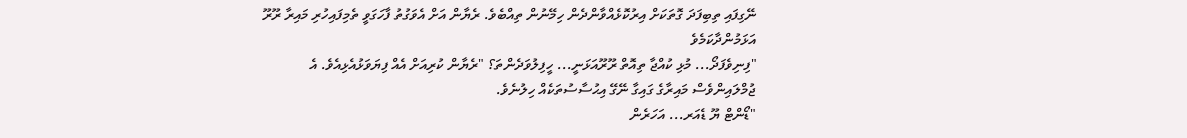ނޭގިފައި ތިބިފަދަ ގޮތަކަށް އިރުކޮޅެއްވާންދެން ހިމޭނުން ތިއްބެވެ. ރެޔާން އަށް އެވަގުތު ފާހަގަވީ ތެމިފައިހުރި މައިރާ ރޫރޫ އަޅަމުންދާކަމެވެ
"ފިނިވެފަދޯ... މުޅި ކުއްޖާ ތިއޮތް ރޫރޫއަޅަނީ... ހީފިލުވަދެންތަ؟ "ރެޔާން ކުރިއަށް އެއް ފިޔަވަޅުއެޅިއެވެ. އެ ޖުމްލައިންވެސް މައިރާގެ ގައިގާ ނޭގޭ އިޙުސާސުތަކެއް ހިލުނެވެ.
"ޑޯންޓް ޔޫ ޑެއަރ... އަހަރެން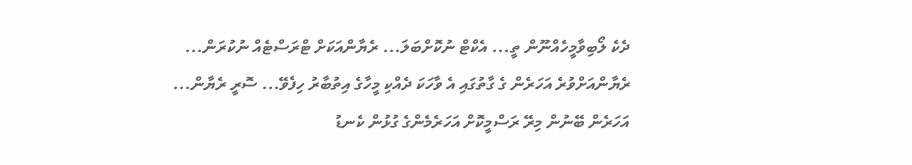ދެކެ ލޯބިވާމީހެއްނޫން ތީ... އެކްޓް ނުކޮށްބަލަ... ރެޔާންއަކަށް ޓްރަސްޓެއް ނުކުރަން... ރެޔާންއަށްވުރެ އަހަރެން ގެ ގާތުގައި އެ ވާހަކަ ދެއްކި މީހާގެ އިތުބާރު ހިފެވޭ... ސޮރީ ރެޔާން... އަހަރެން ބޭނުން މިރޭ ރަސްމީކޮށް އަހަރެމެންގެ ގުޅުން ކެނޑު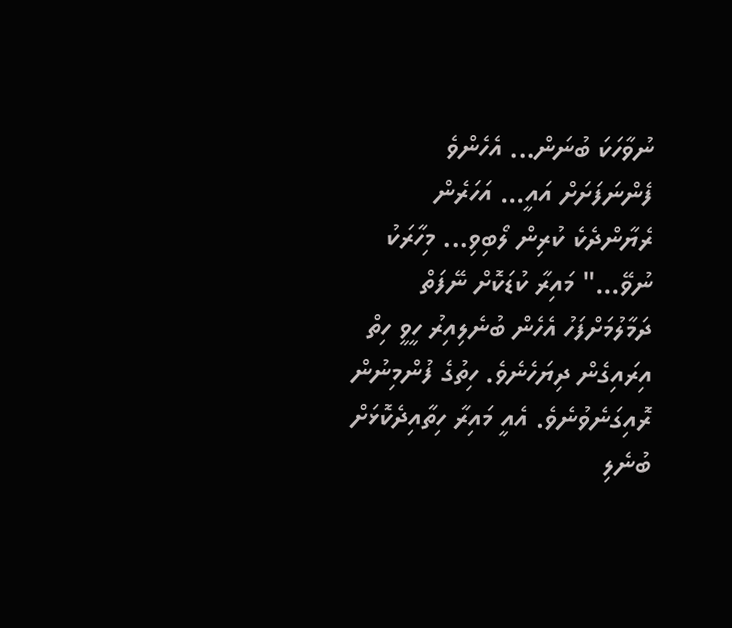ނުވާހަކަ ބުނަން... އެހެންވެ ފެންނަފަށަށް އައީ... އަހަރެން ރެޔާންދެކެ ކުރިން ލޯބިވި... މިހާރަކު ނުވޭ..." މައިރާ ކުޑަކޮށް ނޭފަތް ދަމާލުމަށްފަހު އެހެން ބުނެލިއިރު ހީވީ ހިތް އިރައިގެން ދިޔަހެނެވެ. ހިތުގެ ފުންމިނުން ރޮއިގަނެވުނެވެ. އެއީ މައިރާ ހިތާއިދެކޮޅަށް ބުނެލި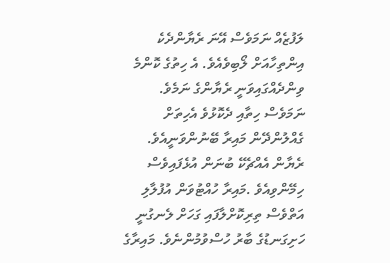ލަފުޒެއް ނަމަވެސް އޭނަ ރެޔާންދެކެ އިންތިހާއަށް ލޯބިވެއެވެ. އެ ހިތުގެ ކޮންމެ ވިންދެއްގައިވަނީ ރެޔާންގެ ނަމެވެ. ނަމަވެސް ހިތާއި ދެކޮޅުވެ އެހިތަށް ގެއްލުންދޭން މައިރާ ބޭނުންވަނީއެވެ.
ރެޔާން އެއްޗެކޭ ބުނަން އުޅެފައިވެސް ހިމޭންވިއެވެ .މައިރާ ހުއްޓުވަން އުފުލާލި އަތްވެސް ތިރިކޮށްލާފައި ގަހަށް ލެނގުނީ ހަށިގަނޑުގެ ބާރު ހުސްވުމުންނެވެ. މައިރާގެ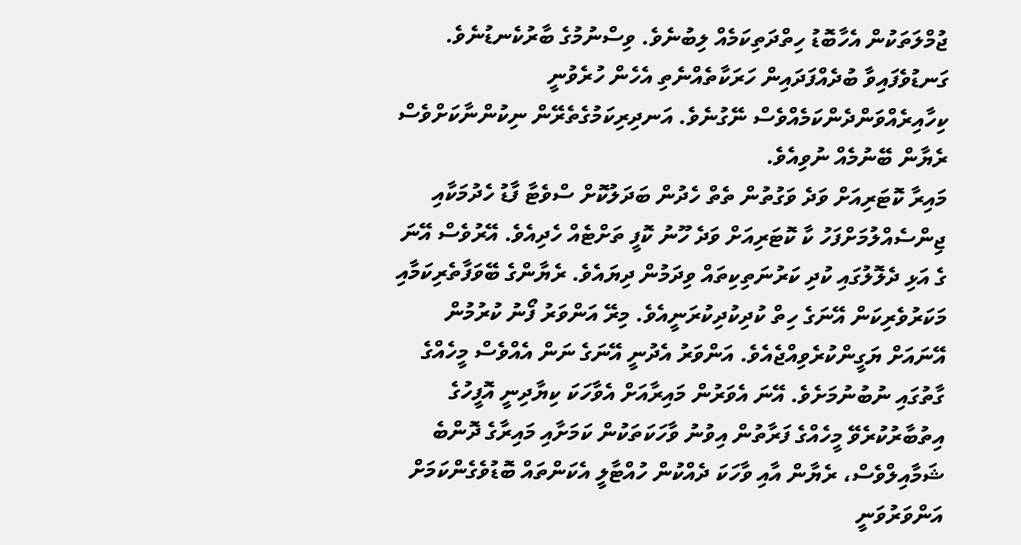ޖުމްލަތަކުން އެހާބޮޑު ހިތްދަތިކަމެއް ލިބުނެވެ. ވިސްނުމުގެ ބާރުކެނޑުނެވެ. ގަނޑުވެފައިވާ ބުދެއްފަދައިން ހަރަކާތެއްނެތި އެހެން ހުރެވުނީ ކިހާއިރެއްވަންދެންކަމެއްވެސް ނޭގުނެވެ. އަނދިރިކަމުގެތެރޭން ނިކުންނާކަށްވެސް ރެޔާން ބޭނުމެއް ނުވިއެވެ.
މައިރާ ކޮޓަރިއަށް ވަދެ ވަގުތުން ތެތް ހެދުން ބަދަލުކޮށް ސްވެޓާ ފާޑު ހެދުމަކާއި ޖިންސެއްލުމަށްފަހު ކާ ކޮޓަރިއަށް ވަދެ ހޫނު ކޮފީ ތަށްޓެއް ހެދިއެވެ. އޭރުވެސް އޭނަ ގެ އަޅި ދެލޮލުގައި ކުދި ކަރުނަތިކިތައް ވިދަމުން ދިޔައެވެ. ރެޔާންގެ ބޭވަފާތެރިކަމާއި މަކަރުވެރިކަން އޭނަގެ ހިތް ކުދިކުދިކުރަނީއެވެ. މިރޭ އަންވަރު ފޯނު ކުރުމުން އޭނައަށް ޔަގީންކުރެވިއްޖެއެވެ. އަންވަރު އެދުނީ އޭނަގެ ނަން އެއްވެސް މީހެއްގެ ގާތުގައި ނުބުނުމަށެވެ. އޭނަ އެވަރުން މައިރާއަށް އެވާހަކަ ކިޔާދިނީ އޮފީހުގެ އިތުބާރުކުރެވޭ މީހެއްގެ ފަރާތުން އިވުނު ވާހަކަތަކުން ކަމަށާއި މައިރާގެ ދޮންބެ ޝަމާއިލްވެސް، ރެޔާން އާއި ވާހަކަ ދެއްކުން ހުއްޓާލީ އެކަންތައް ބޮޑުވެގެންކަމަށް އަންވަރުވަނީ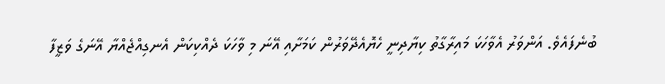ބުނެފައެވެ. އަންވަރު އެވާހަކަ މައިރާގާތު ކިޔާދިނީ ހެޔޮއެދޭވަރުން ކަމަށާއި އޭނަ މި ވާހަކަ ދެއްކިކަން އެނގިއްޖެއްޔާ އޭނަގެ ވަޒީފާ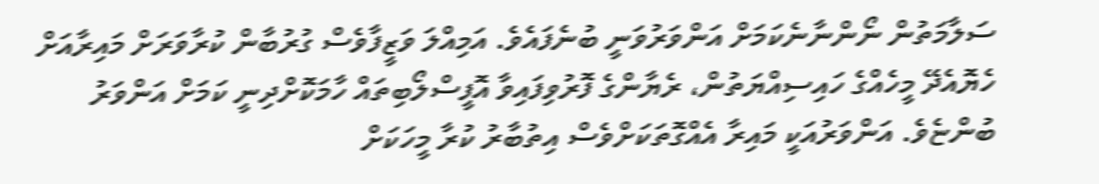ސަލާމަތުން ނޯންނާނެކަމަށް އަންވަރުވަނީ ބުނެފައެވެ. އަމިއްލަ ވަޒީފާވެސް ގުރުބާން ކުރާވަރަށް މައިރާއަށް ހެޔޮއެދޭ މީހެއްގެ ހައިސިއްޔަތުން، ރެޔާންގެ ފޮރުވިފައިވާ އޮފީސްލޯބިތައް ހާމަކޮށްދިނީ ކަމަށް އަންވަރު ބުންޏެވެ. އަންވަރުއަކީ މައިރާ އެއްގޮތަކަށްވެސް އިތުބާރު ކުރާ މީހަކަށް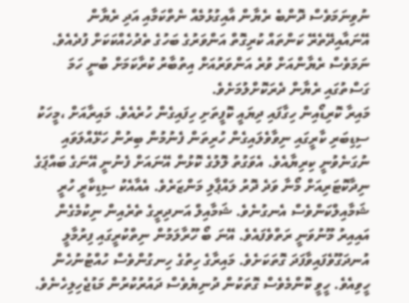ނުވިނަމަވެސް ދޮންބެ ރެޔާން އާއިގުޅުމެއް ނެތްކަމާއި އަދި ރެޔާން އޭނައާއިދޭތެރޭ ކަންތައް ކުރިގޮތް އަންވަރުގެ ބަހުގެ ތެދުހެއްކަކަށް ފުދެއެވެ. ނަމަވެސް ރެޔާންއަށް ވުރެ އަންވަރުއަށް އިތުބާރު ކުރާކަމަށް ބުނީ ހަމަ ގަސްތުގައި ރެޔާން ދެރަކޮށްލުމަށެވެ.
މައިރާ ކޮރިޑޯއިން ހިގާފައި ދިޔައީ ކޮފީތަށި ހިފައިގެން ހުރެއެވެ. މައިރާއަށް ،މީހަކު ސިޑިބަރި ކާރީގައި ނިވާވެލައިގެން ހުރިތަން ފެނުމުން ބިރުން ހަޅޭއްލަވައި ނުގަނެވުނީ ކިރިޔާއެވެ. އެވަގުތު ލޮލުގެ ކޮޅުން އޭނައަށް ފެނުނީ އޭނަގެ ބައްޕަގެ ނިދާކޮޓަރިއަށް މޯނާ ވަދެ ދޮރު ލައްޕާލި މަންޒަރެވެ. އެއާއެކު ސިޑިކާރީ ހުރީ ޝަމާއިލްކަންވެސް އެނގުނެވެ. ޝަމާއިލް އަނދިރީގެ ތެރެއިން ނިކުމެގެން އައިއިރު މޫނުވަނީ ރަތްވެފައެވެ. އޭނަ ބޯ ހޫރާލަމުން ނިތްކުރީގައި ފިރުމާލީ އުނދަގޫވެފައިވާފަދަ ގޮތަކަށެވެ. މައިރާގެ ހިތުގެ ހިނގުންވެސް ހުއްޓުނުހެން ހީވިއެވެ. ހީވީ ކޮންމެވެސް ގޮތަކުން ދުނިޔެވެސް ދައުރުކުރުން މަޑުޖެހިލިހެނެވެ.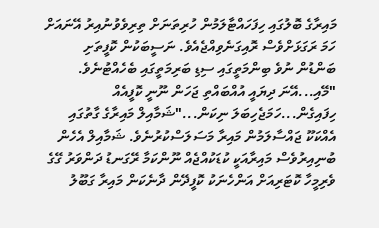މައިރާގެ ބޮލުގައި ހިފަހައްޓާލަމުން ހުރިތަނަށް ތިރިވެވުނުއިރު އޭނައަށް ހަމަ ރަގަޅަށްވެސް ރޮއިގަނެވިއްޖެއެވެ. ނަސީބަކުން ކޮފީތަށި ބަންޑުން ނުވެ ބިންމަތީގައި ސިޑި ބަރިމަތީގައި ބެހެއްޓުނެވެ.
"މޭއި...އޭނަ ދިޔައީ އުއްބައްތި ޖަހަން ނޫނީ ކޮފީއެއް ހިފައިގެން...ހަމަޖެހިބަލަ ނިކަން..."ޝަމާއިލް މައިރާގެ ގާތުގައި އެއްކަކޫ ޖައްސާލަމުން މައިރާ މަސަލަސްކުރުނެވެ. ޝަމާއިލް އެހެން ބުނިއިރުވެސް މައިރާއަކީ ކުޑަކުއްޖެއް ނޫންކަމާ ރޭގަނޑު ދަންވަރު ގޭގެ ވެރިމީހާ ކޮޓަރިއަށް އަންހެނަކު ކޮފީދޭން ދާނެކަން މައިރާ ގަބޫލު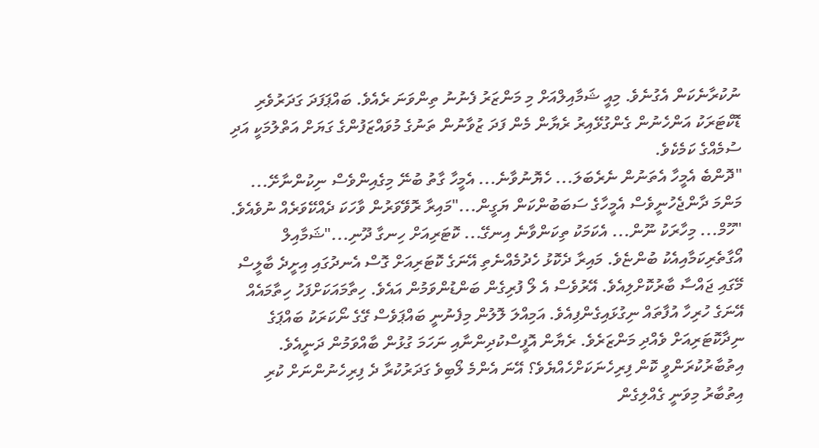ނުކުރާނެކަން އެގުނެވެ. މިއީ ޝަމާއިލްއަށް މި މަންޒަރު ފެނުނު ތިންވަނަ ރެއެވެ. ބައްޕަފަދަ ގަދަރުވެރި ޑޮކްޓަރަކު އަންހެނުން ގެންގުޅޭއިރު ރެޔާން މެން ފަދަ ޒުވާނުން ތަނުގެ މުވައްޒަފުންގެ ގަޔަށް އަތްލުމަކީ އަދި ސުމެއްގެ ކަމެކެވެ.
"ދޮންބެ އެމީހާ އެތަނުން ނެރެބަލަ... ހެޔޮނުވާނެ... އެމީހާ ގާތު ބުނޭ މިގެއިންވެސް ނިކުންނާށޭ... މަންމަ ދާންޖެހުނީވެސް އެމީހާގެ ސަބަބުންކަން ޔަގީން..."މައިރާ ރޮވޭވަރުން ވާހަކަ ދެއްކޭވަރެއް ނުވެއެވެ.
"ހޫމް... މިހާރަކު ނޫން... އެކަމަކު ތިކަންވާނެ އިނގޭ... ކޮޓަރިއަށް ހިނގާ ދޫނި..."ޝަމާއިލް އޯގާތެރިކަމާއިއެކު ބުންޏެވެ. މައިރާ ދެކޮޅު ހެދުމެއްނެތި އޭނަގެ ކޮޓަރިއަށް ގޮސް އެނދުގައި އިށީދެ ބާލީސް މޭގައި ޖައްސާ ބާރުކޮށްލިއެވެ. އޭރުވެސް އެ ލޯ ފުރިގެން ބަންޑުންވަމުން އައެވެ. ހިތާމައަކަށްފަހު ހިތާމައެއް އޭނަގެ ހުރިހާ އުފާތައް ނިގުޅައިގެންފިއެވެ. އަމިއްލަ ލޮލުން މިފެނުނީ ބައްޕަވެސް ގޭގެ ނޯކަރަކު ބައްޕަގެ ނިދާކޮޓަރިއަށް ވެއްދި މަންޒަރެވެ. ރެޔާން އޮފީސްކުދިންނާއި ނަހަމަ ގުޅުން ބާއްވަމުން ދަނީއެވެ. އިތުބާރުކުރަންވީ ކޮން ފިރިހެނަކަށްހެއްޔެވެ؟ އޭނަ އެންމެ ލޯބިވެ ގަދަރުކުރާ ދެ ފިރިހެނުންނަށް ކުރި އިތުބާރު މިވަނީ ގެއްލިގެން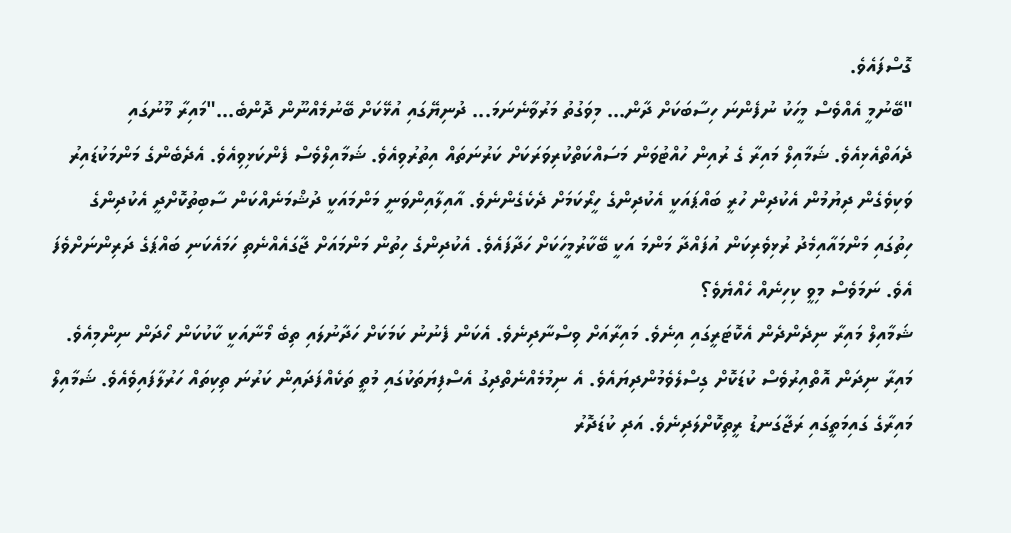ގޮސްފައެވެ.
"ބޭނުމީ އެއްވެސް މީހަކު ނުފެންނަ ހިސާބަކަށް ދާން... މިވަގުތު މަރުވާނެނަމަ... ދުނިޔޭގައި އުޅޭކަށް ބޭނުމެއްނޫން ދޮންބެ..."މައިރާ މޫނުގައި ދެއަތްއެޅިއެވެ. ޝަމާއިލް މައިރާ ގެ ރުއިން ހުއްޓުވަން މަސައްކަތްކުރިވަރަކަށް ކަރުނަތައް އިތުރުވިއެވެ. ޝަމާއިލްވެސް ފެންކަޅިވިއެވެ. އެދެބެންގެ މަންމަކުޑައިރު ވަކިވެގެން ދިޔުމުން އެކުދިން ހުރީ ބައްޕައަކީ އެކުދިންގެ ހީރޯކަމަށް ދެކެގެންނެވެ. އާއިލާއިންވަނީ މަންމައަކީ ދުޝްމަނެއްކަން ސާބިތުކޮށްދީ އެކުދިންގެ ހިތުގައި މަންމައާއިމެދު ރުޅިވެރިކަން އުފައްދާ މަންމަ އަކީ ބޭކާރުމީހަކަށް ހަދާފައެވެ. އެކުދިންގެ ހިތުން މަންމައަށް ޖާގައެއްނެތި ހަމައެކަނި ބައްޕަގެ ދަރިންނަށްވެފަ އެވެ. ނަމަވެސް މިވީ ކިހިނެއް ހެއްޔެވެ؟
ޝަމާއިލް މައިރާ ނިދެންދެން އެކޮޓަރީގައި އިނެވެ. މައިރާއަށް ވިސްނާދިނެވެ. އެކަން ފެނުނު ކަމަކަށް ހަދާނުލައި ތިބެ މޯނާއަކީ ކާކުކަން ހޯދަން ނިންމިއެވެ. މައިރާ ނިދަން އޮތްއިރުވެސް ކުޑަކޮށް ގިސްލެވެމުންދިޔައެވެ. އެ ނިމުމެއްނެތްދިގު އެސްފިޔަތަކުގައި މުތީ ތަކެއްފަދައިން ކަރުނަ ތިކިތައް ހަރުލާފައިވެއެވެ. ޝަމާއިލް މައިރާގެ ގައިމަތީގައި ރަޖާގަނޑު ރީތިކޮށްލަދިނެވެ. އަދި ކުޑަދޮރު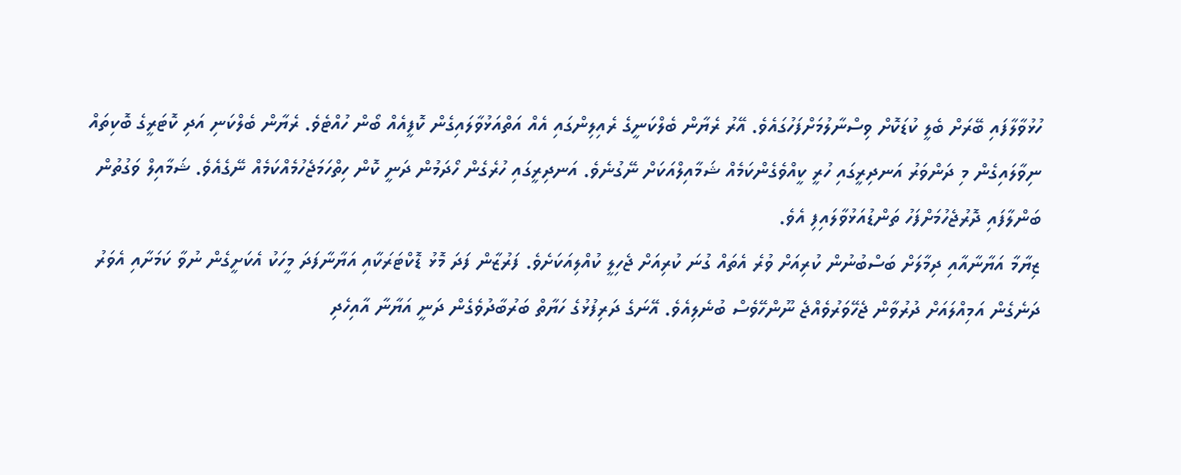ހުޅުވާލާފައި ބޭރަށް ބެލީ ކުޑަކޮށް ވިސްނާލުމަށްފަހުގައެވެ. އޭރު ރެޔާން ބެލްކަނީގެ ރެއިލިންގައި އެއް އަތްއަޅުވާލައިގެން ކޮފީއެއް ބޯން ހުއްޓެވެ. ރެޔާން ބެލްކަނި އަދި ކޮޓަރީގެ ބޮކިތައް ނިވާލައިގެން މި ދަންވަރު އަނދިރީގައި ހުރީ ކީއްވެގެންކަމެއް ޝަމާއިލްއަކަށް ނޭގުނެވެ. އަނދިރީގައި ހުރެގެން ހޯދަމުން ދަނީ ކޮން ހިތްހަމަޖެހުމެއްކަމެއް ނޭގެއެވެ. ޝަމާއިލް ވަގުތުން ބަންލާފައި ދޮރުޖެހުމަށްފަހު ތަންޑުއަޅުވާލައިފި އެވެ.
ޒިޔާމާ އަޔާނާއާއި ދިމާލަށް ބަސްބުނުން ކުރިއަށް ވުރެ އެތައް ގުނަ ކުރިއަށް ޖެހިލީ ކުއްލިއަކަށެވެ. ފަރުޒާން ފަދަ މޮޅު ޑޮކްޓަރަކާއި އަޔާނާފަދަ މީހަކު އެކަށީގެން ނުވާ ކަމަށާއި އެވަރު ދަނެގެން އަމިއްލައަށް ދުރުވާން ޖެހޭވަރުވެއްޖެ ނޫންހޭވެސް ބުނެލިއެވެ. އޭނަގެ ދަރިފުޅުގެ ހަޔާތް ބަރުބާދުވެގެން ދަނީ އަޔާނާ އާއިހެދި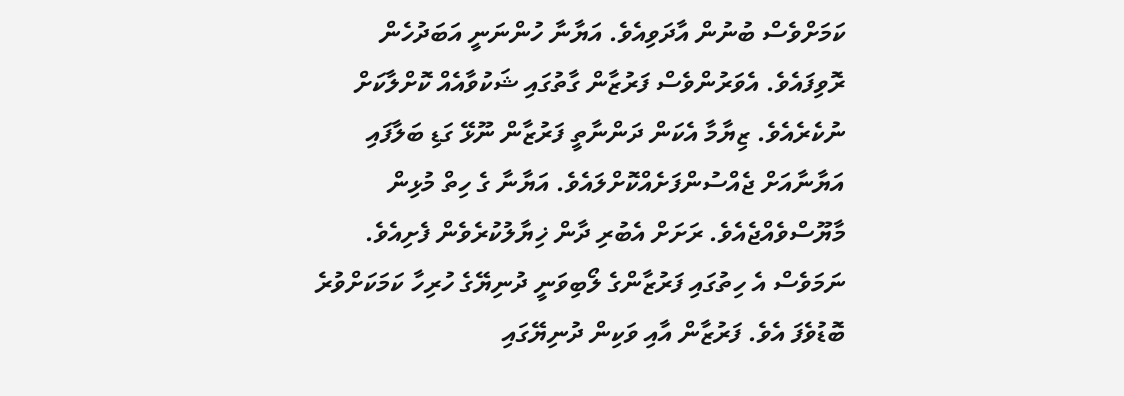ކަމަށްވެސް ބުނުން އާދަވިއެވެ. އަޔާނާ ހުންނަނީ އަބަދުހެން ރޮވިފައެވެ. އެވަރުންވެސް ފަރުޒާން ގާތުގައި ޝަކުވާއެއް ކޮށްލާކަށް ނުކެރެއެވެ. ޒިޔާމާ އެކަން ދަންނާތީ ފަރުޒާން ނޫޅޭ ގަޑި ބަލާފައި އަޔާނާއަށް ޖެއްސުންފަށެއްކޮށްލައެވެ. އަޔާނާ ގެ ހިތް މުޅިން މާޔޫސްވެއްޖެއެވެ. ރަށަށް އެބުރި ދާން ޚިޔާލުކުރެވެން ފެށިއެވެ. ނަމަވެސް އެ ހިތުގައި ފަރުޒާންގެ ލޯބިވަނީ ދުނިޔޭގެ ހުރިހާ ކަމަކަށްވުރެ ބޮޑުވެފަ އެވެ. ފަރުޒާން އާއި ވަކިން ދުނިޔޭގައި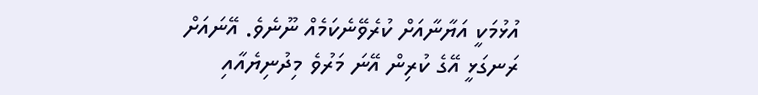އުޅުމަކީ އަޔާނާއަށް ކުރެވޭނެކަމެއް ނޫނެވެ. އޭނައަށް ރަނގަޅީ އޭގެ ކުރިން އޭނަ މަރުވެ މިދުނިޔެއާއި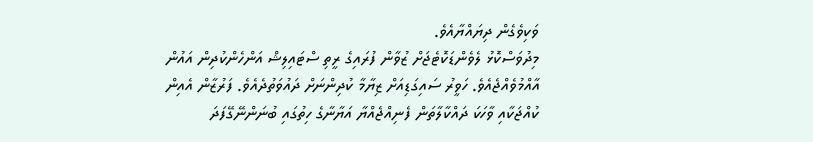ވަކިވެގެން ދިޔައްޔާއެވެ.
މިދުވަސްކޮޅު ލެވެންޑަކޮޓެޖަށް ޒުވާން ފުރައިގެ ރީތި ސްޓައިލިޝް އަންހެންކުދިން އައުން އާއްމުވެއްޖެއެވެ. ހަވީރު ސައިގަޑިއަށް ޒިޔާމާ ކުދިންނަށް ދައުވަތުދެއެވެ. ފަރުޒާން އެއިން ކުއްޖަކާއި ވާހަކަ ދައްކާލާތަން ފެނިއްޖެއްޔާ އަޔާނާގެ ހިތުގައި ބުނަންނޭގޭފަދަ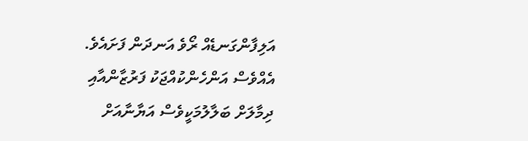އަލިފާންގަނޑެއް ރޯވެ އަނދަން ފަށައެވެ. އެއްވެސް އަންހެންކުއްޖަކު ފަރުޒާންއާއި ދިމާލަށް ބަލާލުމަކީވެސް އަޔާނާއަށް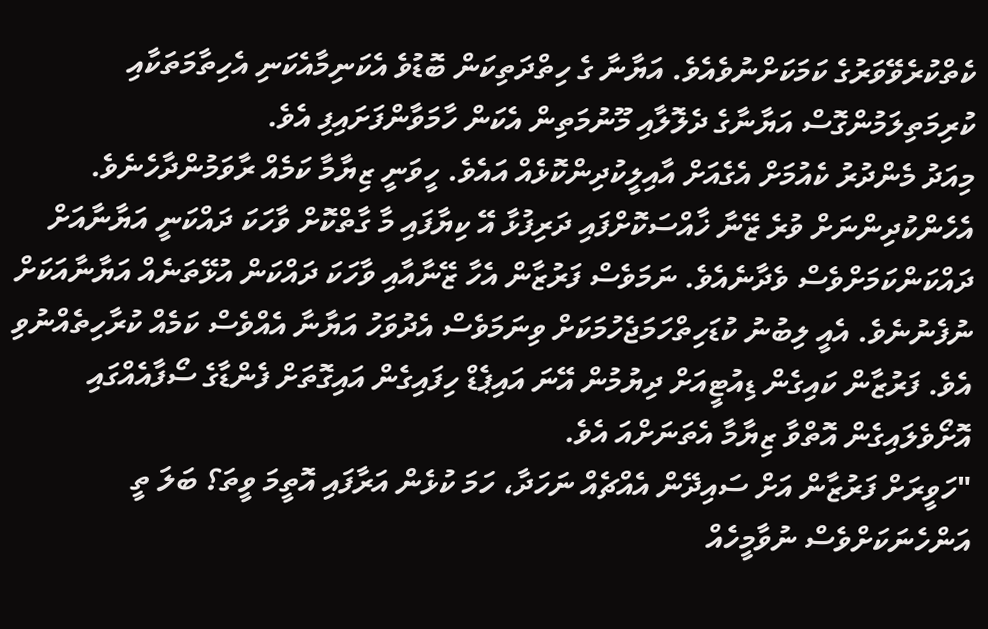ކެތްކުރެވޭވަރުގެ ކަމަކަށްނުވެއެވެ. އަޔާނާ ގެ ހިތްދަތިކަން ބޮޑުވެ އެކަނިމާއެކަނި އެހިތާމަތަކާއި ކުރިމަތިލަމުންގޮސް އަޔާނާގެ ދެލޮލާއި މޫނުމަތިން އެކަން ހާމަވާންފަށައިފި އެވެ.
މިއަދު މެންދުރު ކެއުމަށް އެގެއަށް އާއިލީކުދިންކޮޅެއް އައެވެ. ހީވަނީ ޒިޔާމާ ކަމެއް ރާވަމުންދާހެނެވެ. އެހެންކުދިންނަށް ވުރެ ޒޭނާ ޚާއްސަކޮށްފައި ދަރިފުޅާ އޭ ކިޔާފައި މާ ގާތްކޮށް ވާހަކަ ދައްކަނީ އަޔާނާއަށް ދައްކަންކަމަށްވެސް ވެދާނެއެވެ. ނަމަވެސް ފަރުޒާން އެހާ ޒޭނާއާއި ވާހަކަ ދައްކަން އުޅޭތަނެއް އަޔާނާއަކަށް ނުފެނުނެވެ. އެއީ ލިބުނު ކުޑަހިތްހަމަޖެހުމަކަށް ވިނަމަވެސް އެދުވަހު އަޔާނާ އެއްވެސް ކަމެއް ކުރާހިތެއްނުވި އެވެ. ފަރުޒާން ކައިގެން ޑިއުޓީއަށް ދިޔުމުން އޭނަ އައިޕެޑް ހިފައިގެން އައިގޮތަށް ފެންޑާގެ ސޯފާއެއްގައި އޮށޯވެލައިގެން އޮތްވާ ޒިޔާމާ އެތަނަށްއަ އެވެ.
"ހަވީރަށް ފަރުޒާން އަށް ސައިދޭން އެއްޗެއް ނަހަދާ، ހަމަ ކުޅެން އަރާފައި އޮތީމަ ވީތަ؟ ބަލަ ތީ އަންހެނަކަށްވެސް ނުވާމީހެއް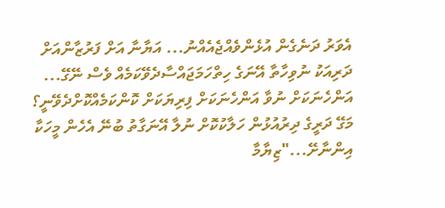އެވަރު ދަނެގެން އުޅެންވެއްޖެއެއްނު... އަޔާނާ އަށް ފަރުޒާންއަށް ދަރިއަކު ނުވިހާތާ އޭނަގެ ހިތްހަމަޖައްސާދެވޭކަމެއް ވެސް ނޭގޭ... އަންހެނަކަށް ނުވާ އަންހެނަކަށް ފިރިޔަކަށް ކޮންކަމެއްކޮށްދެވޭނީ؟ މަގޭ ދަރީގެ ދިރުއުޅުން ހަލާކުކޮށް ނުލާ އޭނަގާތު ބުނޭ އެހެން މީހަކާ އިންނާށޭ..."ޒިޔާމާ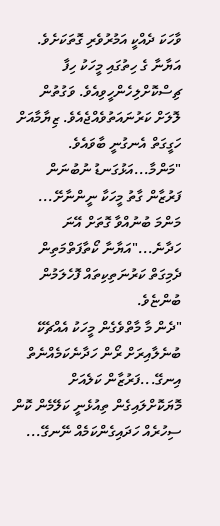ވާހަކަ ދެއްކީ އަމުރުވެރި ގޮތަކަށެވެ. އަޔާނާ ގެ ހިތުގައި މީހަކު ހިފާ ޗިސްކޮށްލިހެންހީވިއެވެ. ވަގުތުން ލޮލަށް ކަރުނައަތުވެއްޖެއެވެ. ޒިޔާމާއަށް ހަގީގަތް އެނގުނީ ބާވައެވެ.
"މަންމާ...އަޅުގަނޑު ނުބުނަން ފަރުޒާން ގާތު މީހަކާ ނީންނާށޭ... މަންމަ ބުނުއްވާ ގޮތަށް އޭނަ ހަދާނެ..."އަޔާނާ ކޯތާފަތްމަތިން ދެމިގަތް ކަރުނަތިކިތައް ފޮހެލަމުން ބުންޏެވެ.
"ދެން މާ މާތްވެގެން މީހަކު އެއްޗެކޭ ބުނެލާއިރަށް ރޯން ހަދާނެކަމެއްނެތް އިނގޭ...ފަރުޒާން ކަލެއަށް މޮޔަކޮށްލައިގެން ތިއުޅެނީ ކަލޭމެން ކޮން ސިހުރެއް ހަދައިގެންކަމެއް ނޭނގޭ...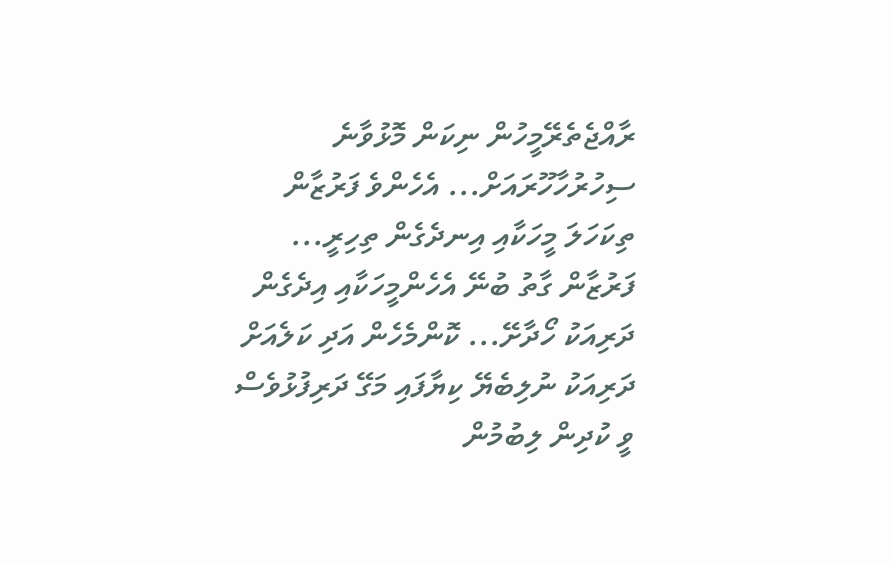ރާއްޖެތެރޭމީހުން ނިކަން މޮޅުވާނެ ސިހުރުހާހޫރައަށް... އެހެންވެ ފަރުޒާން ތިކަހަލަ މީހަކާއި އިނދެގެން ތިހިރީ... ފަރުޒާން ގާތު ބުނޭ އެހެންމީހަކާއި އިދެގެން ދަރިއަކު ހޯދާށޭ... ކޮންމެހެން އަދި ކަލެއަށް ދަރިއަކު ނުލިބެޔޭ ކިޔާފައި މަގޭ ދަރިފުޅުވެސް ވީ ކުދިން ލިބުމުން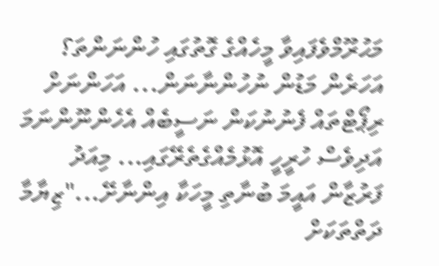މަޙުރޫމްވެފައިވާ މީހެއްގެ ގޮތުގައި ހުންނަންތަ؟ އަހަރެން މަޑުން ނުހުންނާނަން... އަހަންނަށް ރިޕޯޓްތައް ފެނުނުކަން ނަސީބެއް އެހެންނޫންނަމަ އަދިވެސް ހުރީހީ އޮޅުމެއްގެތެރޭގައި... މިއަދު ފަރުޒާން އައީމަ ބުނާތި މީހަކާ އިންނާށޭ..."ޒިޔާމާ ދަތްތަކަށް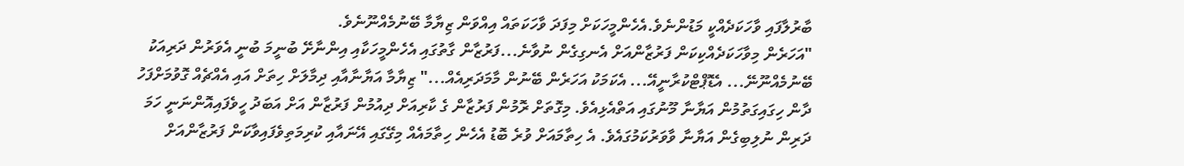ބާރުލާފައި ވާހަކަދެއްކީ މަޑުންނެވެ.އެހެންމީހަކަށް މިފަދަ ވާހަކަތައް އިއްވަން ޒިޔާމާ ބޭނުމެއްނޫނެވެ.
"އަހަރެން މިވާހަކަދެއްކިކަން ފަރުޒާންއަށް އެނގިގެން ނުވާނެ...ފަރުޒާން ގާތުގައި އެހެންމީހަކާއި އިންނާށޭ ބުނީމަ ބުނީ އެވަރުން ދަރިއަކު ބޭނުމެއްނޫނޭ... އެޑޮޕްޓްކުރާނީއޭ... އެކަމަކު އަހަރެން ބޭނުން މާމަދަރިއެއް..." ޒިޔާމާ އަޔާނާއާއި ދިމާލަށް ހިތަށް އައި އެއްޗެއް ގޮވުމަށްފަހު ދާން ހިގައިގަތުމުން އަޔާނާ މޫނުގައި އަތްއެޅިއެވެ. މިގޮތަށް ރޮމުން ފަރުޒާން ގެ ކާރިއަށް ދިއުމުން ފަރުޒާން އަށް އަބަދު ހީވެފައިއޮންނަނީ ހަމަ ދަރިން ނުލިބިގެން އަޔާނާ ވާވަރުކަމުގައެވެ. އެ ހިތާމައަށް ވުރެ ބޮޑު އެހެން ހިތާމައެއް މިގޭގައި އޭނައާއި ކުރިމަތިވެފައިވާކަން ފަރުޒާންއަށް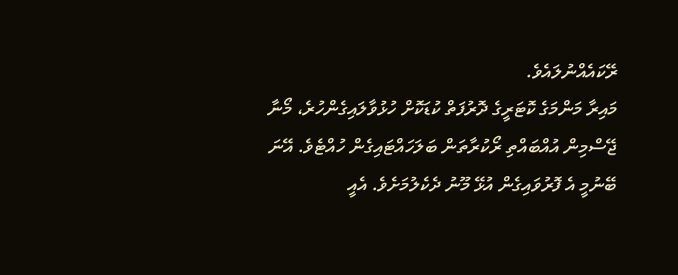ރޭކައެއްނުލައެވެ.
މައިރާ މަންމަގެ ކޮޓަރީގެ ދޮރުފަތް ކުޑަކޮށް ހުޅުވާލައިގެންހުރެ، މޯނާ ޖޭސްމިން އުއްބައްތި ރޯކުރާތަން ބަލަހައްޓައިގެން ހުއްޓެވެ. އޭނަ ބޭނުމީ އެ ފޮރުވައިގެން އުޅޭ މޫނު ދެކެލުމަށެވެ. އެއީ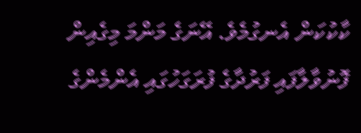ކާކުކަން އެނގުމެވެ. އޭނަގެ މަންމަ މިގެއިން ފޮނުވާލާފައި ފަރުދާގެ ފުރަގަހުގައި އެންމެންގެ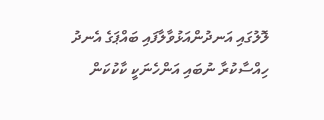ލޮލުގައި އަނދުންއަޅުވާލާފައި ބައްޕަގެ އެނދު ހިއްސާކުރާ ނުބައި އަންހެނަކީ ކާކުކަން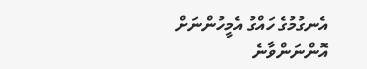އެނގުމުގެ ހައްގު އެމީހުންނަށް އޮންނަންވާނެ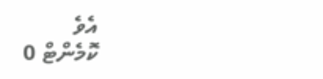އެވެ
ކޮމެންޓް 0